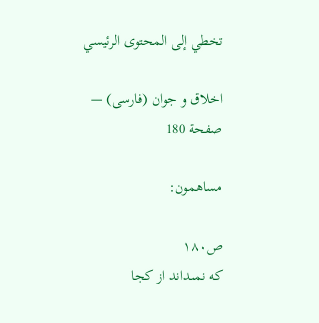تخطي إلى المحتوى الرئيسي

اخلاق و جوان (فارسى) — صفحة 180

مساهمون:

ص١٨٠
كه نمىداند از كجا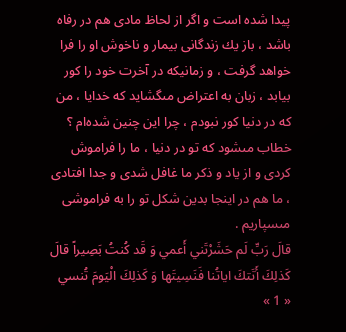پيدا شده است و اگر از لحاظ مادى هم در رفاه باشد ، باز يك زندگانى بيمار و ناخوش او را فرا خواهد گرفت ، و زمانيكه در آخرت خود را كور بيابد ، زبان به اعتراض مىگشايد كه خدايا ، من كه در دنيا كور نبودم ، چرا اين چنين شده‌ام ؟ خطاب مىشود كه تو در دنيا ، ما را فراموش كردى و از ياد و ذكر ما غافل شدى و جدا افتادى ، ما هم در اينجا بدين شكل تو را به فراموشى مىسپاريم .
قالَ رَبِّ لَم حَشَرْتَني أَعمي وَ قَد كُنتُ بَصِيراً قالَ كَذلِكَ أَتَتكَ اياتُنا فَنَسِيتَها وَ كَذلِكَ الْيَومَ تُنسي
« 1 »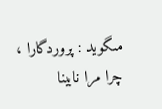مىگويد : پروردگارا ، چرا مرا نابينا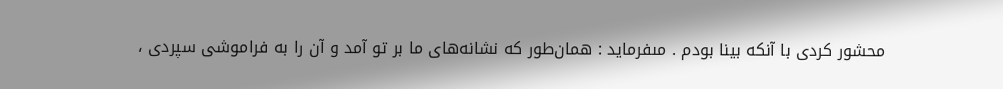محشور كردى با آنكه بينا بودم . مىفرمايد : همان‌طور كه نشانه‌هاى ما بر تو آمد و آن را به فراموشى سپردى ،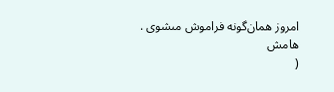امروز همان‌گونه فراموش مىشوى .
هامش
(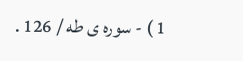1 ) - سوره ى طه / 126 .